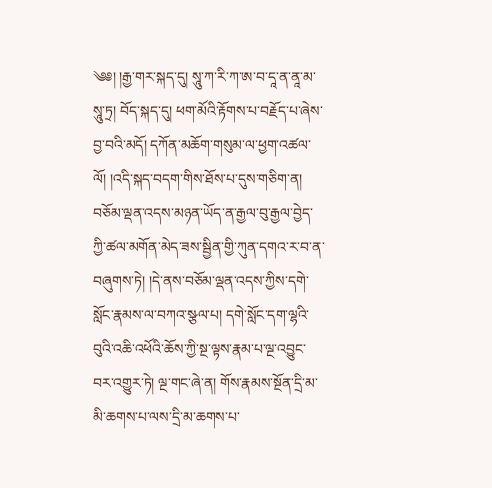༄༅། །རྒྱ་གར་སྐད་དུ། སཱུ་ཀ་རི་ཀ་ཨ་བ་དཱ་ན་ནཱ་མ་སཱུ་ཏྲ། བོད་སྐད་དུ། ཕག་མོའི་རྟོགས་པ་བརྗོད་པ་ཞེས་བྱ་བའི་མདོ། དཀོན་མཆོག་གསུམ་ལ་ཕྱག་འཚལ་ལོ། །འདི་སྐད་བདག་གིས་ཐོས་པ་དུས་གཅིག་ན། བཅོམ་ལྡན་འདས་མཉན་ཡོད་ན་རྒྱལ་བུ་རྒྱལ་བྱེད་ཀྱི་ཚལ་མགོན་མེད་ཟས་སྦྱིན་གྱི་ཀུན་དགའ་ར་བ་ན་བཞུགས་ཏེ། །དེ་ནས་བཅོམ་ལྡན་འདས་ཀྱིས་དགེ་སློང་རྣམས་ལ་བཀའ་སྩལ་པ། དགེ་སློང་དག་ལྷའི་བུའི་འཆི་འཕོའི་ཆོས་ཀྱི་སྔ་ལྟས་རྣམ་པ་ལྔ་འབྱུང་བར་འགྱུར་ཏེ། ལྔ་གང་ཞེ་ན། གོས་རྣམས་སྔོན་དྲི་མ་མི་ཆགས་པ་ལས་དྲི་མ་ཆགས་པ་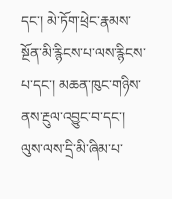དང་། མེ་ཏོག་ཕྲེང་རྣམས་སྔོན་མི་རྙིངས་པ་ལས་རྙིངས་པ་དང་། མཆན་ཁུང་གཉིས་ནས་རྔུལ་འབྱུང་བ་དང་། ལུས་ལས་དྲི་མི་ཞིམ་པ་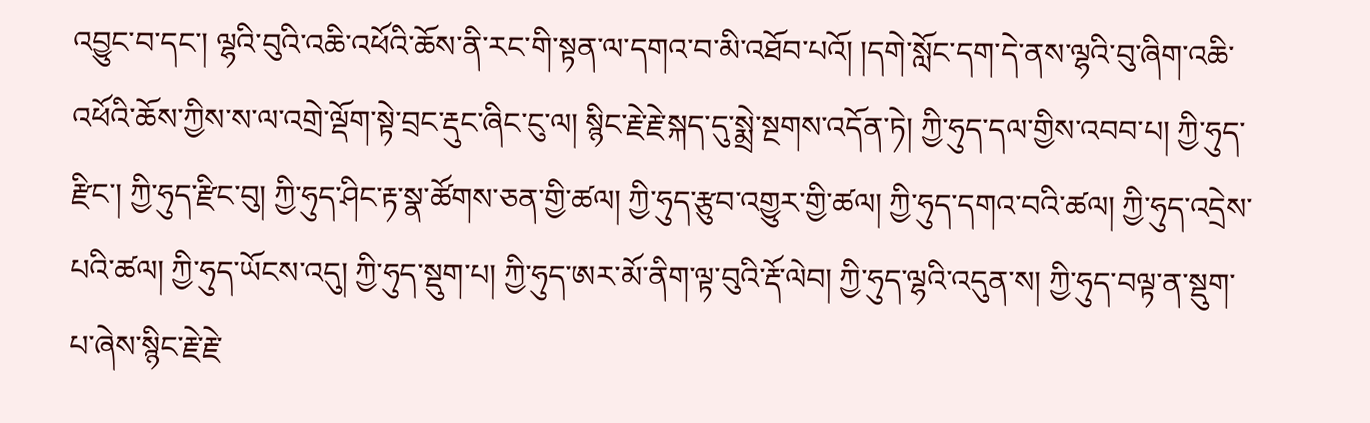འབྱུང་བ་དང་། ལྷའི་བུའི་འཆི་འཕོའི་ཆོས་ནི་རང་གི་སྟན་ལ་དགའ་བ་མི་འཐོབ་པའོ། །དགེ་སློང་དག་དེ་ནས་ལྷའི་བུ་ཞིག་འཆི་འཕོའི་ཆོས་ཀྱིས་ས་ལ་འགྲེ་ལྡོག་སྟེ་བྲང་རྡུང་ཞིང་ངུ་ལ། སྙིང་རྗེ་རྗེ་སྐད་དུ་སྨྲེ་སྔགས་འདོན་ཏེ། ཀྱི་ཧུད་དལ་གྱིས་འབབ་པ། ཀྱི་ཧུད་རྫིང་། ཀྱི་ཧུད་རྫིང་བུ། ཀྱི་ཧུད་ཤིང་རྟ་སྣ་ཚོགས་ཅན་གྱི་ཚལ། ཀྱི་ཧུད་རྩུབ་འགྱུར་གྱི་ཚལ། ཀྱི་ཧུད་དགའ་བའི་ཚལ། ཀྱི་ཧུད་འདྲེས་པའི་ཚལ། ཀྱི་ཧུད་ཡོངས་འདུ། ཀྱི་ཧུད་སྡུག་པ། ཀྱི་ཧུད་ཨར་མོ་ནིག་ལྟ་བུའི་རྡོ་ལེབ། ཀྱི་ཧུད་ལྷའི་འདུན་ས། ཀྱི་ཧུད་བལྟ་ན་སྡུག་པ་ཞེས་སྙིང་རྗེ་རྗེ་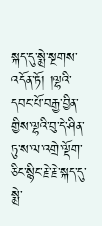སྐད་དུ་སྨྲེ་སྔགས་འདོན་ཏོ། །ལྷའི་དབང་པོ་བརྒྱ་བྱིན་གྱིས་ལྷའི་བུ་དེ་ཤིན་ཏུ་ས་ལ་འགྲེ་ལྡོག་ཅིང་སྙིང་རྗེ་རྗེ་སྐད་དུ་སྨྲེ་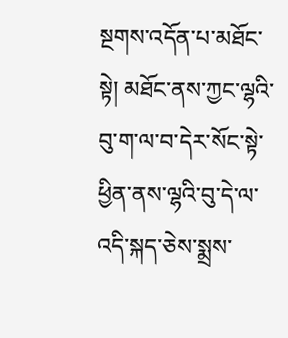སྔགས་འདོན་པ་མཐོང་སྟེ། མཐོང་ནས་ཀྱང་ལྷའི་བུ་ག་ལ་བ་དེར་སོང་སྟེ་ཕྱིན་ནས་ལྷའི་བུ་དེ་ལ་འདི་སྐད་ཅེས་སྨྲས་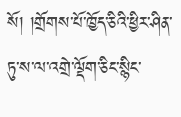སོ། །གྲོགས་པོ་ཁྱོད་ཅིའི་ཕྱིར་ཤིན་ཏུ་ས་ལ་འགྲེ་ལྡོག་ཅིང་སྙིང་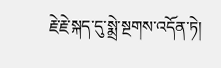རྗེ་རྗེ་སྐད་དུ་སྨྲེ་སྔགས་འདོན་ཏེ།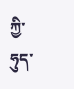ཀྱི་ཧུད་